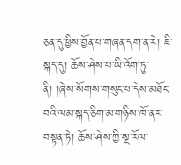ཅན་དུ་ཕྱིས་བྱོན་པ་གཞན་དག་ན་རེ། ཇི་སྐད་དུ། ཆོས་ཤེས་པ་ཡི་འོག་ཏུ་ནི། །ཞེས་སོགས་གསུང་པ་དེས་མཐོང་བའི་ལམ་སྐད་ཅིག་མ་གཉིས་ཁོ་ནར་བསྟན་ཏེ། ཆོས་ཤེས་ཀྱི་སྔ་རོལ་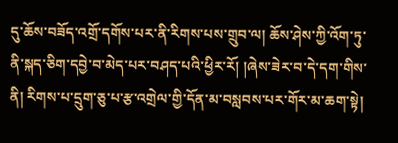དུ་ཆོས་བཟོད་འགྲོ་དགོས་པར་ནི་རིགས་པས་གྲུབ་ལ། ཆོས་ཤེས་ཀྱི་འོག་ཏུ་ནི་སྐད་ཅིག་དབྱེ་བ་མེད་པར་བཤད་པའི་ཕྱིར་རོ། །ཞེས་ཟེར་བ་དེ་དག་གིས་ནི། རིགས་པ་དྲུག་ཅུ་པ་རྩ་འགྲེལ་གྱི་དོན་མ་བསླབས་པར་གོར་མ་ཆག་སྟེ།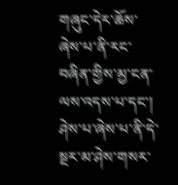གཞུང་དེར་ཆོས་ཞེས་པ་ནི་རང་བཞིན་གྱིས་མྱ་ངན་ལས་འདས་པ་དང་། ཤེས་པ་ཞེས་པ་ནི་དེ་སྔར་མ་ཤེས་གསར་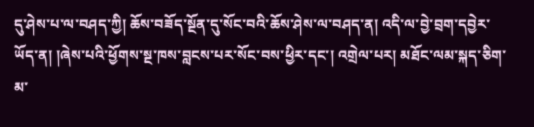དུ་ཤེས་པ་ལ་བཤད་ཀྱི། ཆོས་བཟོད་སྔོན་དུ་སོང་བའི་ཆོས་ཤེས་ལ་བཤད་ན། འདི་ལ་བྱེ་བྲག་དབྱེར་ཡོད་ན། །ཞེས་པའི་ཕྱོགས་སྔ་ཁས་བླངས་པར་སོང་བས་ཕྱིར་དང་། འགྲེལ་པར། མཐོང་ལམ་སྐད་ཅིག་མ་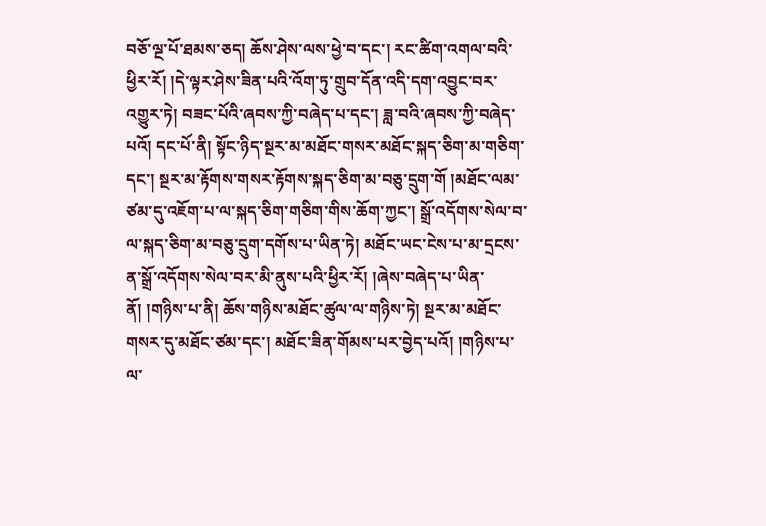བཅོ་ལྔ་པོ་ཐམས་ཅད། ཆོས་ཤེས་ལས་ཕྱེ་བ་དང་། རང་ཚིག་འགལ་བའི་ཕྱིར་རོ། །དེ་ལྟར་ཤེས་ཟིན་པའི་འོག་ཏུ་གྲུབ་དོན་འདི་དག་འབྱུང་བར་འགྱུར་ཏེ། བཟང་པོའི་ཞབས་ཀྱི་བཞེད་པ་དང་། ཟླ་བའི་ཞབས་ཀྱི་བཞེད་པའོ། དང་པོ་ནི། སྟོང་ཉིད་སྔར་མ་མཐོང་གསར་མཐོང་སྐད་ཅིག་མ་གཅིག་དང་། སྔར་མ་རྟོགས་གསར་རྟོགས་སྐད་ཅིག་མ་བཅུ་དྲུག་གོ །མཐོང་ལམ་ཙམ་དུ་འཇོག་པ་ལ་སྐད་ཅིག་གཅིག་གིས་ཆོག་ཀྱང་། སྒྲོ་འདོགས་སེལ་བ་ལ་སྐད་ཅིག་མ་བཅུ་དྲུག་དགོས་པ་ཡིན་ཏེ། མཐོང་ཡང་ངེས་པ་མ་དྲངས་ན་སྒྲོ་འདོགས་སེལ་བར་མི་ནུས་པའི་ཕྱིར་རོ། །ཞེས་བཞེད་པ་ཡིན་ནོ། །གཉིས་པ་ནི། ཆོས་གཉིས་མཐོང་ཚུལ་ལ་གཉིས་ཏེ། སྔར་མ་མཐོང་གསར་དུ་མཐོང་ཙམ་དང་། མཐོང་ཟིན་གོམས་པར་བྱེད་པའོ། །གཉིས་པ་ལ་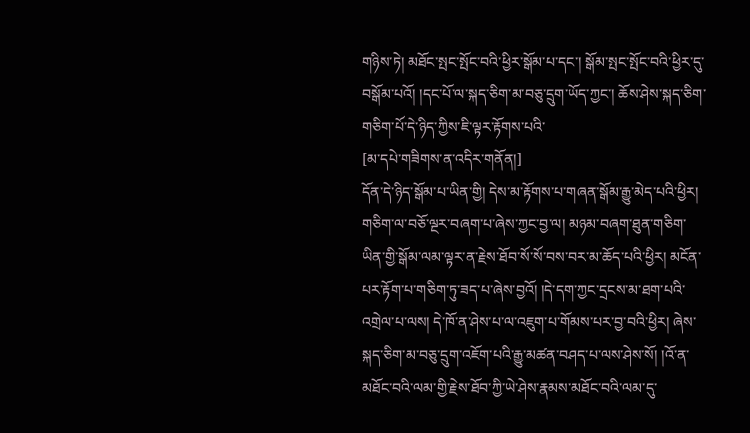གཉིས་ཏེ། མཐོང་སྤང་སྤོང་བའི་ཕྱིར་སྒོམ་པ་དང་། སྒོམ་སྤང་སྤོང་བའི་ཕྱིར་དུ་བསྒོམ་པའོ། །དང་པོ་ལ་སྐད་ཅིག་མ་བཅུ་དྲུག་ཡོད་ཀྱང་། ཆོས་ཤེས་སྐད་ཅིག་གཅིག་པོ་དེ་ཉིད་ཀྱིས་ཇི་ལྟར་རྟོགས་པའི་
[མ་དཔེ་གཟིགས་ན་འདིར་གནོན།]
དོན་དེ་ཉིད་སྒོམ་པ་ཡིན་གྱི། དེས་མ་རྟོགས་པ་གཞན་སྒོམ་རྒྱུ་མེད་པའི་ཕྱིར། གཅིག་ལ་བཅོ་ལྔར་བཞག་པ་ཞེས་ཀྱང་བྱ་ལ། མཉམ་བཞག་ཐུན་གཅིག་ཡིན་གྱི་སྒོམ་ལམ་ལྟར་ན་རྗེས་ཐོབ་སོ་སོ་བས་བར་མ་ཆོད་པའི་ཕྱིར། མངོན་པར་རྟོག་པ་གཅིག་ཏུ་ཟད་པ་ཞེས་བྱའོ། །དེ་དག་ཀྱང་དྲངས་མ་ཐག་པའི་འགྲེལ་པ་ལས། དེ་ཁོ་ན་ཤེས་པ་ལ་འཇུག་པ་གོམས་པར་བྱ་བའི་ཕྱིར། ཞེས་སྐད་ཅིག་མ་བཅུ་དྲུག་འཇོག་པའི་རྒྱུ་མཚན་བཤད་པ་ལས་ཤེས་སོ། །འོ་ན་མཐོང་བའི་ལམ་གྱི་རྗེས་ཐོབ་ཀྱི་ཡེ་ཤེས་རྣམས་མཐོང་བའི་ལམ་དུ་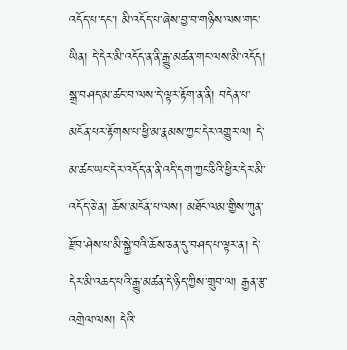འདོད་པ་དང་། མི་འདོད་པ་ཞེས་བྱ་བ་གཉིས་ལས་གང་ཡིན། དེ་དེར་མི་འདོད་ན་ནི་རྒྱུ་མཚན་གང་ལས་མི་འདོད། སྒྲ་བཤད་མ་ཚང་བ་ལས་དེ་ལྟར་རྟོག་ན་ནི། བདེན་པ་མངོན་པར་རྟོགས་པ་ཕྱི་མ་རྣམས་ཀྱང་དེར་འགྱུར་ལ། དེ་མ་ཚང་ཡང་དེར་འདོད་ན་ནི་འདི་དག་ཀྱང་ཅིའི་ཕྱིར་དེར་མི་འདོད་ཅེ་ན། ཆོས་མངོན་པ་ལས། མཐོང་ལམ་གྱིས་ཀུན་རྫོབ་ཤེས་པ་མི་སྐྱེ་བའི་ཆོས་ཅན་དུ་བཤད་པ་ལྟར་ན། དེ་དེར་མི་འཆད་པའི་རྒྱུ་མཚན་དེ་ཉིད་ཀྱིས་གྲུབ་ལ། རྒྱན་རྩ་འགྲེལ་ལས། དེའི་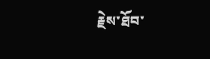རྗེས་ཐོབ་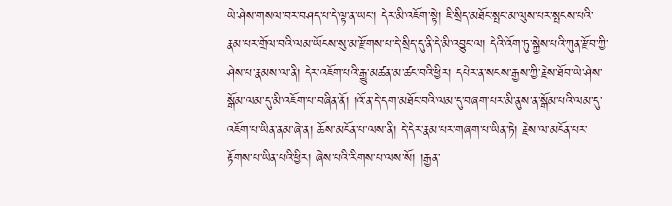ཡེ་ཤེས་གསལ་བར་བཤད་པ་དེ་ལྟ་ན་ཡང་། དེར་མི་འཇོག་སྟེ། ཇི་སྲིད་མཐོང་སྤང་མ་ལུས་པར་སྤངས་པའི་རྣམ་པར་གྲོལ་བའི་ལམ་ཡོངས་སུ་མ་རྫོགས་པ་དེ་སྲིད་དུ་ནི་དེ་མི་འབྱུང་ལ། དེའི་འོག་ཏུ་སྐྱེས་པའི་ཀུན་རྫོབ་ཀྱི་ཤེས་པ་རྣམས་ལ་ནི། དེར་འཇོག་པའི་རྒྱུ་མཚན་མ་ཚང་བའི་ཕྱིར། དཔེར་ན་སངས་རྒྱས་ཀྱི་རྗེས་ཐོབ་ཡེ་ཤེས་སྒོམ་ལམ་དུ་མི་འཇོག་པ་བཞིན་ནོ། །འོ་ན་དེ་དག་མཐོང་བའི་ལམ་དུ་བཞག་པར་མི་ནུས་ན་སྒོམ་པའི་ལམ་དུ་འཇོག་པ་ཡིན་ནམ་ཞེ་ན། ཆོས་མངོན་པ་ལས་ནི། དེ་དེར་རྣམ་པར་གཞག་པ་ཡིན་ཏེ། རྗེས་ལ་མངོན་པར་རྟོགས་པ་ཡིན་པའི་ཕྱིར། ཞེས་པའི་རིགས་པ་ལས་སོ། །རྒྱན་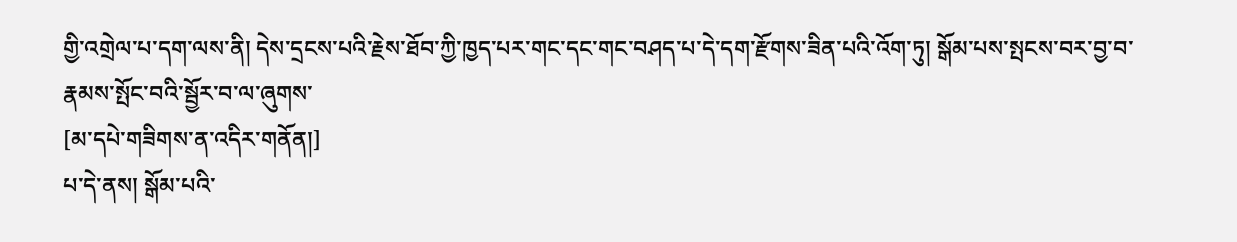གྱི་འགྲེལ་པ་དག་ལས་ནི། དེས་དྲངས་པའི་རྗེས་ཐོབ་ཀྱི་ཁྱད་པར་གང་དང་གང་བཤད་པ་དེ་དག་རྫོགས་ཟིན་པའི་འོག་ཏུ། སྒོམ་པས་སྤངས་བར་བྱ་བ་རྣམས་སྤོང་བའི་སྦྱོར་བ་ལ་ཞུགས་
[མ་དཔེ་གཟིགས་ན་འདིར་གནོན།]
པ་དེ་ནས། སྒོམ་པའི་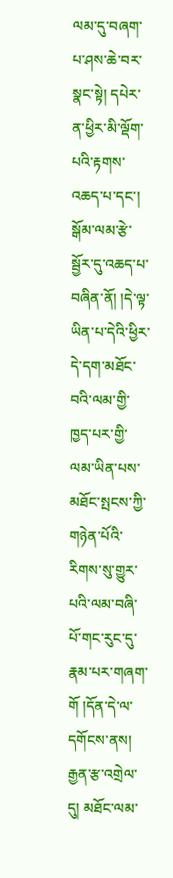ལམ་དུ་བཞག་པ་ཤས་ཆེ་བར་སྣང་སྟེ། དཔེར་ན་ཕྱིར་མི་ལྡོག་པའི་རྟགས་འཆད་པ་དང་། སྒོམ་ལམ་རྩེ་སྦྱོར་དུ་འཆད་པ་བཞིན་ནོ། །དེ་ལྟ་ཡིན་པ་དེའི་ཕྱིར་དེ་དག་མཐོང་བའི་ལམ་གྱི་ཁྱད་པར་གྱི་ལམ་ཡིན་པས་མཐོང་སྤངས་ཀྱི་གཉེན་པོའི་རིགས་སུ་གྱུར་པའི་ལམ་བཞི་པོ་གང་རུང་དུ་རྣམ་པར་གཞག་གོ །དོན་དེ་ལ་དགོངས་ནས། རྒྱན་རྩ་འགྲེལ་དུ། མཐོང་ལམ་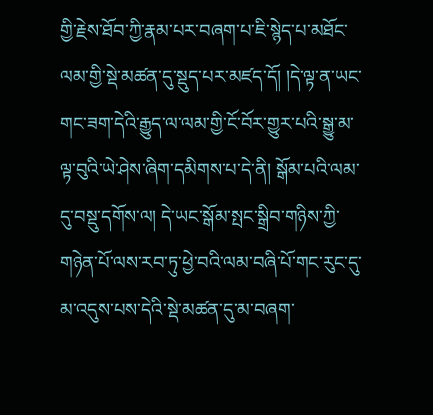གྱི་རྗེས་ཐོབ་ཀྱི་རྣམ་པར་བཞག་པ་ཇི་སྙེད་པ་མཐོང་ལམ་གྱི་སྡེ་མཚན་དུ་སྡུད་པར་མཛད་དོ། །དེ་ལྟ་ན་ཡང་གང་ཟག་དེའི་རྒྱུད་ལ་ལམ་གྱི་ངོ་བོར་གྱུར་པའི་སྒྱུ་མ་ལྟ་བུའི་ཡེ་ཤེས་ཞིག་དམིགས་པ་དེ་ནི། སྒོམ་པའི་ལམ་དུ་བསྡུ་དགོས་ལ། དེ་ཡང་སྒོམ་སྤང་སྒྲིབ་གཉིས་ཀྱི་གཉེན་པོ་ལས་རབ་ཏུ་ཕྱེ་བའི་ལམ་བཞི་པོ་གང་རུང་དུ་མ་འདུས་པས་དེའི་སྡེ་མཚན་དུ་མ་བཞག་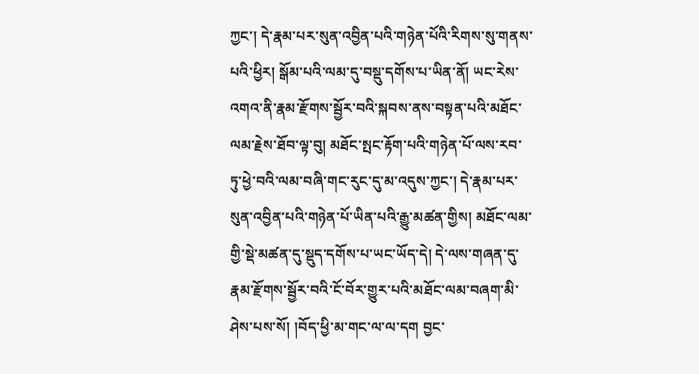ཀྱང་། དེ་རྣམ་པར་སུན་འབྱིན་པའི་གཉེན་པོའི་རིགས་སུ་གནས་པའི་ཕྱིར། སྒོམ་པའི་ལམ་དུ་བསྡུ་དགོས་པ་ཡིན་ནོ། ཡང་རེས་འགའ་ནི་རྣམ་རྫོགས་སྦྱོར་བའི་སྐབས་ནས་བསྟན་པའི་མཐོང་ལམ་རྗེས་ཐོབ་ལྟ་བུ། མཐོང་སྤང་རྟོག་པའི་གཉེན་པོ་ལས་རབ་ཏུ་ཕྱེ་བའི་ལམ་བཞི་གང་རུང་དུ་མ་འདུས་ཀྱང་། དེ་རྣམ་པར་སུན་འབྱིན་པའི་གཉེན་པོ་ཡིན་པའི་རྒྱུ་མཚན་གྱིས། མཐོང་ལམ་གྱི་སྡེ་མཚན་དུ་སྡུད་དགོས་པ་ཡང་ཡོད་དེ། དེ་ལས་གཞན་དུ་རྣམ་རྫོགས་སྦྱོར་བའི་ངོ་བོར་གྱུར་པའི་མཐོང་ལམ་བཞག་མི་ཤེས་པས་སོ། །བོད་ཕྱི་མ་གང་ལ་ལ་དག བྱང་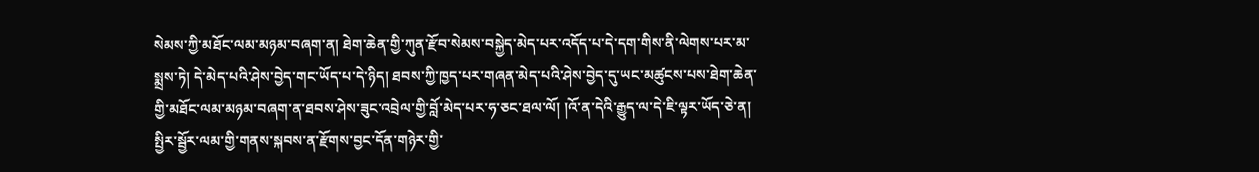སེམས་ཀྱི་མཐོང་ལམ་མཉམ་བཞག་ན། ཐེག་ཆེན་གྱི་ཀུན་རྫོབ་སེམས་བསྐྱེད་མེད་པར་འདོད་པ་དེ་དག་གིས་ནི་ལེགས་པར་མ་སྨྲས་ཏེ། དེ་མེད་པའི་ཤེས་བྱེད་གང་ཡོད་པ་དེ་ཉིད། ཐབས་ཀྱི་ཁྱད་པར་གཞན་མེད་པའི་ཤེས་བྱེད་དུ་ཡང་མཚུངས་པས་ཐེག་ཆེན་གྱི་མཐོང་ལམ་མཉམ་བཞག་ན་ཐབས་ཤེས་ཟུང་འབྲེལ་གྱི་བློ་མེད་པར་ཧ་ཅང་ཐལ་ལོ། །འོ་ན་དེའི་རྒྱུད་ལ་དེ་ཇི་ལྟར་ཡོད་ཅེ་ན། སྤྱིར་སྦྱོར་ལམ་གྱི་གནས་སྐབས་ན་རྫོགས་བྱང་དོན་གཉེར་གྱི་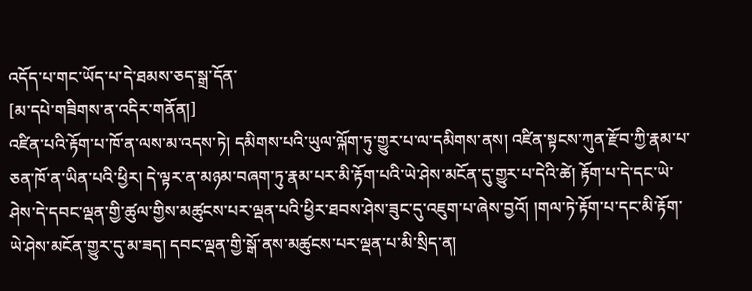འདོད་པ་གང་ཡོད་པ་དེ་ཐམས་ཅད་སྒྲ་དོན་
[མ་དཔེ་གཟིགས་ན་འདིར་གནོན།]
འཛིན་པའི་རྟོག་པ་ཁོ་ན་ལས་མ་འདས་ཏེ། དམིགས་པའི་ཡུལ་ལྐོག་ཏུ་གྱུར་པ་ལ་དམིགས་ནས། འཛིན་སྟངས་ཀུན་རྫོབ་ཀྱི་རྣམ་པ་ཅན་ཁོ་ན་ཡིན་པའི་ཕྱིར། དེ་ལྟར་ན་མཉམ་བཞག་ཏུ་རྣམ་པར་མི་རྟོག་པའི་ཡེ་ཤེས་མངོན་དུ་གྱུར་པ་དེའི་ཚེ། རྟོག་པ་དེ་དང་ཡེ་ཤེས་དེ་དབང་ལྡན་གྱི་ཚུལ་གྱིས་མཚུངས་པར་ལྡན་པའི་ཕྱིར་ཐབས་ཤེས་ཟུང་དུ་འཇུག་པ་ཞེས་བྱའོ། །གལ་ཏེ་རྟོག་པ་དང་མི་རྟོག་ཡེ་ཤེས་མངོན་གྱུར་དུ་མ་ཟད། དབང་ལྡན་གྱི་སྒོ་ནས་མཚུངས་པར་ལྡན་པ་མི་སྲིད་ན།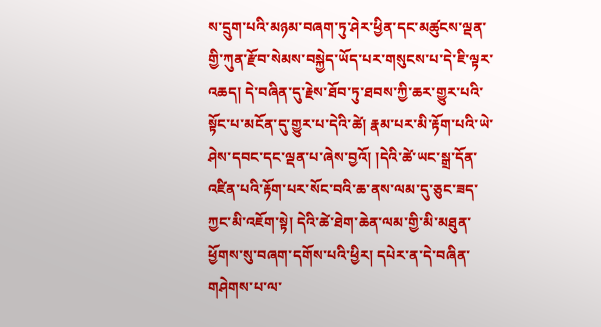ས་དྲུག་པའི་མཉམ་བཞག་ཏུ་ཤེར་ཕྱིན་དང་མཚུངས་ལྡན་གྱི་ཀུན་རྫོབ་སེམས་བསྐྱེད་ཡོད་པར་གསུངས་པ་དེ་ཇི་ལྟར་འཆད། དེ་བཞིན་དུ་རྗེས་ཐོབ་ཏུ་ཐབས་ཀྱི་ཆར་གྱུར་པའི་སྟོང་པ་མངོན་དུ་གྱུར་པ་དེའི་ཚེ། རྣམ་པར་མི་རྟོག་པའི་ཡེ་ཤེས་དབང་དང་ལྡན་པ་ཞེས་བྱའོ། །དེའི་ཚེ་ཡང་སྒྲ་དོན་འཛིན་པའི་རྟོག་པར་སོང་བའི་ཆ་ནས་ལམ་དུ་ཅུང་ཟད་ཀྱང་མི་འཇོག་སྟེ། དེའི་ཚེ་ཐེག་ཆེན་ལམ་གྱི་མི་མཐུན་ཕྱོགས་སུ་བཞག་དགོས་པའི་ཕྱིར། དཔེར་ན་དེ་བཞིན་གཤེགས་པ་ལ་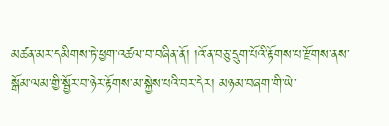མཚན་མར་དམིགས་ཏེ་ཕྱག་འཚལ་བ་བཞིན་ནོ། །འོ་ན་བཅུ་དྲུག་པོའི་རྟོགས་པ་རྫོགས་ནས་སྒོམ་ལམ་གྱི་སྦྱོར་བ་ཉེར་རྟོགས་མ་སྐྱེས་པའི་བར་དེར། མཉམ་བཞག་གི་ཡེ་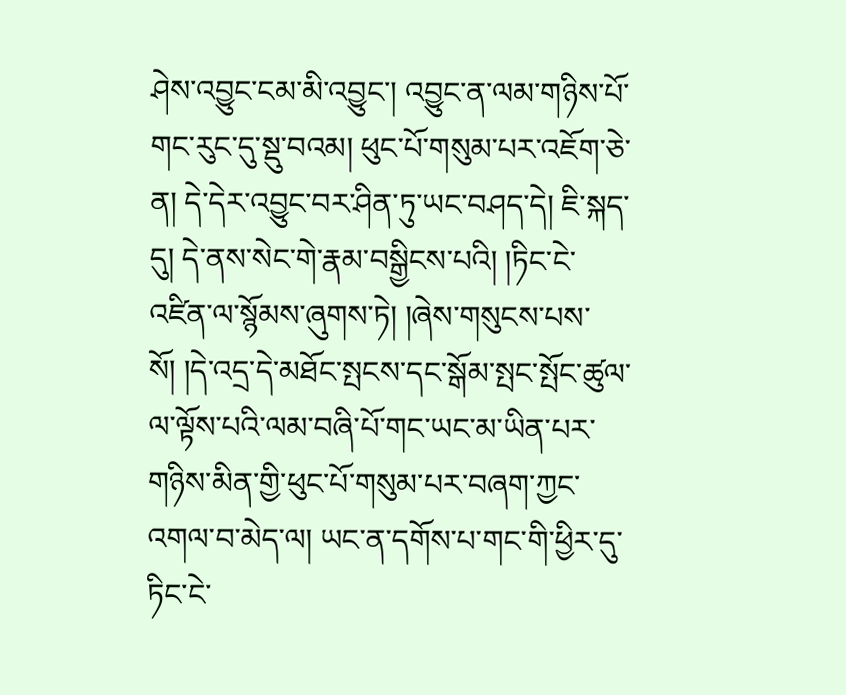ཤེས་འབྱུང་ངམ་མི་འབྱུང་། འབྱུང་ན་ལམ་གཉིས་པོ་གང་རུང་དུ་སྡུ་བའམ། ཕུང་པོ་གསུམ་པར་འཇོག་ཅེ་ན། དེ་དེར་འབྱུང་བར་ཤིན་ཏུ་ཡང་བཤད་དེ། ཇི་སྐད་དུ། དེ་ནས་སེང་གེ་རྣམ་བསྒྱིངས་པའི། །ཏིང་ངེ་འཛིན་ལ་སྙོམས་ཞུགས་ཏེ། །ཞེས་གསུངས་པས་སོ། །དེ་འདྲ་དེ་མཐོང་སྤངས་དང་སྒོམ་སྤང་སྤོང་ཚུལ་ལ་ལྟོས་པའི་ལམ་བཞི་པོ་གང་ཡང་མ་ཡིན་པར་གཉིས་མིན་གྱི་ཕུང་པོ་གསུམ་པར་བཞག་ཀྱང་འགལ་བ་མེད་ལ། ཡང་ན་དགོས་པ་གང་གི་ཕྱིར་དུ་ཏིང་ངེ་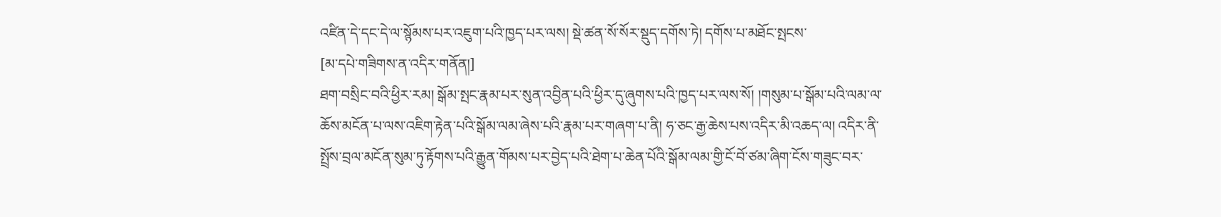འཛིན་དེ་དང་དེ་ལ་སྙོམས་པར་འཇུག་པའི་ཁྱད་པར་ལས། སྡེ་ཚན་སོ་སོར་སྡུད་དགོས་ཏེ། དགོས་པ་མཐོང་སྤངས་
[མ་དཔེ་གཟིགས་ན་འདིར་གནོན།]
ཐག་བསྲིང་བའི་ཕྱིར་རམ། སྒོམ་སྤང་རྣམ་པར་སུན་འབྱིན་པའི་ཕྱིར་དུ་ཞུགས་པའི་ཁྱད་པར་ལས་སོ། །གསུམ་པ་སྒོམ་པའི་ལམ་ལ་ཆོས་མངོན་པ་ལས་འཇིག་རྟེན་པའི་སྒོམ་ལམ་ཞེས་པའི་རྣམ་པར་གཞག་པ་ནི། ཧ་ཅང་རྒྱ་ཆེས་པས་འདིར་མི་འཆད་ལ། འདིར་ནི་སྤྲོས་བྲལ་མངོན་སུམ་ཏུ་རྟོགས་པའི་རྒྱུན་གོམས་པར་བྱེད་པའི་ཐེག་པ་ཆེན་པོའི་སྒོམ་ལམ་གྱི་ངོ་བོ་ཙམ་ཞིག་ངོས་གཟུང་བར་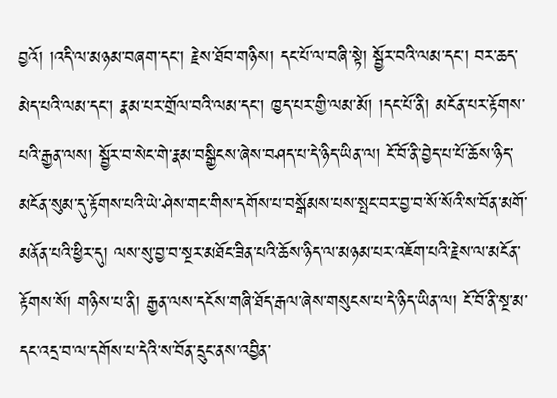བྱའོ། །འདི་ལ་མཉམ་བཞག་དང་། རྗེས་ཐོབ་གཉིས། དང་པོ་ལ་བཞི་སྟེ། སྦྱོར་བའི་ལམ་དང་། བར་ཆད་མེད་པའི་ལམ་དང་། རྣམ་པར་གྲོལ་བའི་ལམ་དང་། ཁྱད་པར་གྱི་ལམ་མོ། །དང་པོ་ནི། མངོན་པར་རྟོགས་པའི་རྒྱན་ལས། སྦྱོར་བ་སེང་གེ་རྣམ་བསྒྱིངས་ཞེས་བཤད་པ་དེ་ཉིད་ཡིན་ལ། ངོ་བོ་ནི་བྱེད་པ་པོ་ཆོས་ཉིད་མངོན་སུམ་དུ་རྟོགས་པའི་ཡེ་ཤེས་གང་གིས་དགོས་པ་བསྒོམས་པས་སྤང་བར་བྱ་བ་སོ་སོའི་ས་བོན་མགོ་མནོན་པའི་ཕྱིར་དུ། ལས་སུ་བྱ་བ་སྔར་མཐོང་ཟིན་པའི་ཆོས་ཉིད་ལ་མཉམ་པར་འཇོག་པའི་རྗེས་ལ་མངོན་རྟོགས་སོ། གཉིས་པ་ནི། རྒྱན་ལས་དངོས་གཞི་ཐོད་རྒལ་ཞེས་གསུངས་པ་དེ་ཉིད་ཡིན་ལ། ངོ་བོ་ནི་སྔ་མ་དང་འདྲ་བ་ལ་དགོས་པ་དེའི་ས་བོན་དྲུང་ནས་འབྱིན་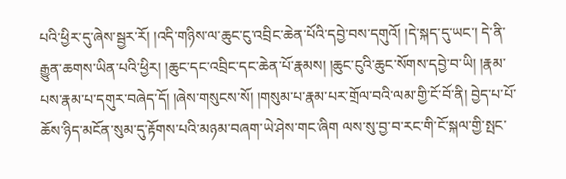པའི་ཕྱིར་དུ་ཞེས་སྦྱར་རོ། །འདི་གཉིས་ལ་ཆུང་ངུ་འབྲིང་ཆེན་པོའི་དབྱེ་བས་དགུའོ། །དེ་སྐད་དུ་ཡང་། དེ་ནི་རྒྱུན་ཆགས་ཡིན་པའི་ཕྱིར། །ཆུང་དང་འབྲིང་དང་ཆེན་པོ་རྣམས། །ཆུང་ངུའི་ཆུང་སོགས་དབྱེ་བ་ཡི། །རྣམ་པས་རྣམ་པ་དགུར་བཞེད་དོ། །ཞེས་གསུངས་སོ། །གསུམ་པ་རྣམ་པར་གྲོལ་བའི་ལམ་གྱི་ངོ་བོ་ནི། བྱེད་པ་པོ་ཆོས་ཉིད་མངོན་སུམ་དུ་རྟོགས་པའི་མཉམ་བཞག་ཡེ་ཤེས་གང་ཞིག ལས་སུ་བྱ་བ་རང་གི་ངོ་སྐལ་གྱི་སྤང་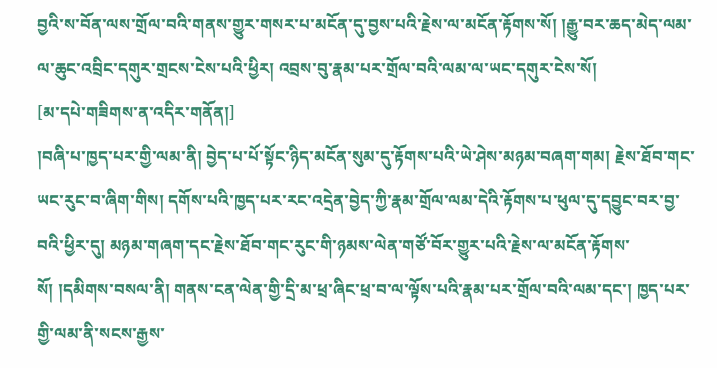བྱའི་ས་བོན་ལས་གྲོལ་བའི་གནས་གྱུར་གསར་པ་མངོན་དུ་བྱས་པའི་རྗེས་ལ་མངོན་རྟོགས་སོ། །རྒྱུ་བར་ཆད་མེད་ལམ་ལ་ཆུང་འབྲིང་དགུར་གྲངས་ངེས་པའི་ཕྱིར། འབྲས་བུ་རྣམ་པར་གྲོལ་བའི་ལམ་ལ་ཡང་དགུར་ངེས་སོ།
[མ་དཔེ་གཟིགས་ན་འདིར་གནོན།]
།བཞི་པ་ཁྱད་པར་གྱི་ལམ་ནི། བྱེད་པ་པོ་སྟོང་ཉིད་མངོན་སུམ་དུ་རྟོགས་པའི་ཡེ་ཤེས་མཉམ་བཞག་གམ། རྗེས་ཐོབ་གང་ཡང་རུང་བ་ཞིག་གིས། དགོས་པའི་ཁྱད་པར་རང་འདྲེན་བྱེད་ཀྱི་རྣམ་གྲོལ་ལམ་དེའི་རྟོགས་པ་ཕུལ་དུ་དབྱུང་བར་བྱ་བའི་ཕྱིར་དུ། མཉམ་གཞག་དང་རྗེས་ཐོབ་གང་རུང་གི་ཉམས་ལེན་གཙོ་བོར་གྱུར་པའི་རྗེས་ལ་མངོན་རྟོགས་སོ། །དམིགས་བསལ་ནི། གནས་ངན་ལེན་གྱི་དྲི་མ་ཕྲ་ཞིང་ཕྲ་བ་ལ་ལྟོས་པའི་རྣམ་པར་གྲོལ་བའི་ལམ་དང་། ཁྱད་པར་གྱི་ལམ་ནི་སངས་རྒྱས་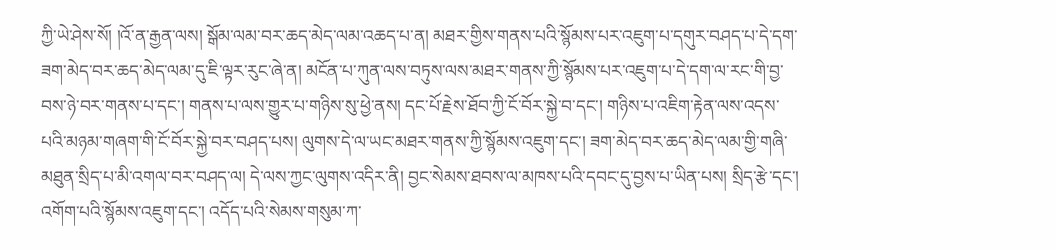ཀྱི་ཡེ་ཤེས་སོ། །འོ་ན་རྒྱན་ལས། སྒོམ་ལམ་བར་ཆད་མེད་ལམ་འཆད་པ་ན། མཐར་གྱིས་གནས་པའི་སྙོམས་པར་འཇུག་པ་དགུར་བཤད་པ་དེ་དག་ཟག་མེད་བར་ཆད་མེད་ལམ་དུ་ཇི་ལྟར་རུང་ཞེ་ན། མངོན་པ་ཀུན་ལས་བཏུས་ལས་མཐར་གནས་ཀྱི་སྙོམས་པར་འཇུག་པ་དེ་དག་ལ་རང་གི་བྱ་བས་ཉེ་བར་གནས་པ་དང་། གནས་པ་ལས་གྱུར་པ་གཉིས་སུ་ཕྱེ་ནས། དང་པོ་རྗེས་ཐོབ་ཀྱི་ངོ་བོར་སྐྱེ་བ་དང་། གཉིས་པ་འཇིག་རྟེན་ལས་འདས་པའི་མཉམ་གཞག་གི་ངོ་བོར་སྐྱེ་བར་བཤད་པས། ལུགས་དེ་ལ་ཡང་མཐར་གནས་ཀྱི་སྙོམས་འཇུག་དང་། ཟག་མེད་བར་ཆད་མེད་ལམ་གྱི་གཞི་མཐུན་སྲིད་པ་མི་འགལ་བར་བཤད་ལ། དེ་ལས་ཀྱང་ལུགས་འདིར་ནི། བྱང་སེམས་ཐབས་ལ་མཁས་པའི་དབང་དུ་བྱས་པ་ཡིན་པས། སྲིད་རྩེ་དང་། འགོག་པའི་སྙོམས་འཇུག་དང་། འདོད་པའི་སེམས་གསུམ་ཀ་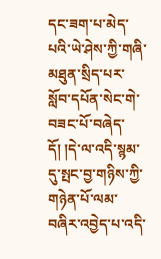དང་ཟག་པ་མེད་པའི་ཡེ་ཤེས་ཀྱི་གཞི་མཐུན་སྲིད་པར་སློབ་དཔོན་སེང་གེ་བཟང་པོ་བཞེད་དོ། །དེ་ལ་འདི་སྙམ་དུ་སྤང་བྱ་གཉིས་ཀྱི་གཉེན་པོ་ལམ་བཞིར་འབྱེད་པ་འདི་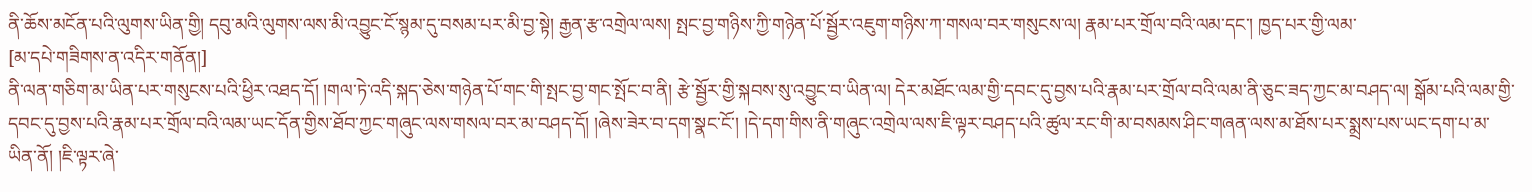ནི་ཆོས་མངོན་པའི་ལུགས་ཡིན་གྱི། དབུ་མའི་ལུགས་ལས་མི་འབྱུང་ངོ་སྙམ་དུ་བསམ་པར་མི་བྱ་སྟེ། རྒྱན་རྩ་འགྲེལ་ལས། སྤང་བྱ་གཉིས་ཀྱི་གཉེན་པོ་སྦྱོར་འཇུག་གཉིས་ཀ་གསལ་བར་གསུངས་ལ། རྣམ་པར་གྲོལ་བའི་ལམ་དང་། ཁྱད་པར་གྱི་ལམ་
[མ་དཔེ་གཟིགས་ན་འདིར་གནོན།]
ནི་ལན་གཅིག་མ་ཡིན་པར་གསུངས་པའི་ཕྱིར་འཐད་དོ། །གལ་ཏེ་འདི་སྐད་ཅེས་གཉེན་པོ་གང་གི་སྤང་བྱ་གང་སྤོང་བ་ནི། རྩེ་སྦྱོར་གྱི་སྐབས་སུ་འབྱུང་བ་ཡིན་ལ། དེར་མཐོང་ལམ་གྱི་དབང་དུ་བྱས་པའི་རྣམ་པར་གྲོལ་བའི་ལམ་ནི་ཅུང་ཟད་ཀྱང་མ་བཤད་ལ། སྒོམ་པའི་ལམ་གྱི་དབང་དུ་བྱས་པའི་རྣམ་པར་གྲོལ་བའི་ལམ་ཡང་དོན་གྱིས་ཐོབ་ཀྱང་གཞུང་ལས་གསལ་བར་མ་བཤད་དོ། །ཞེས་ཟེར་བ་དག་སྣང་ངོ་། །དེ་དག་གིས་ནི་གཞུང་འགྲེལ་ལས་ཇི་ལྟར་བཤད་པའི་ཚུལ་རང་གི་མ་བསམས་ཤིང་གཞན་ལས་མ་ཐོས་པར་སྨྲས་པས་ཡང་དག་པ་མ་ཡིན་ནོ། །ཇི་ལྟར་ཞེ་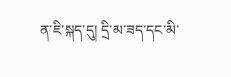ན་ཇི་སྐད་དུ། དྲི་མ་ཟད་དང་མི་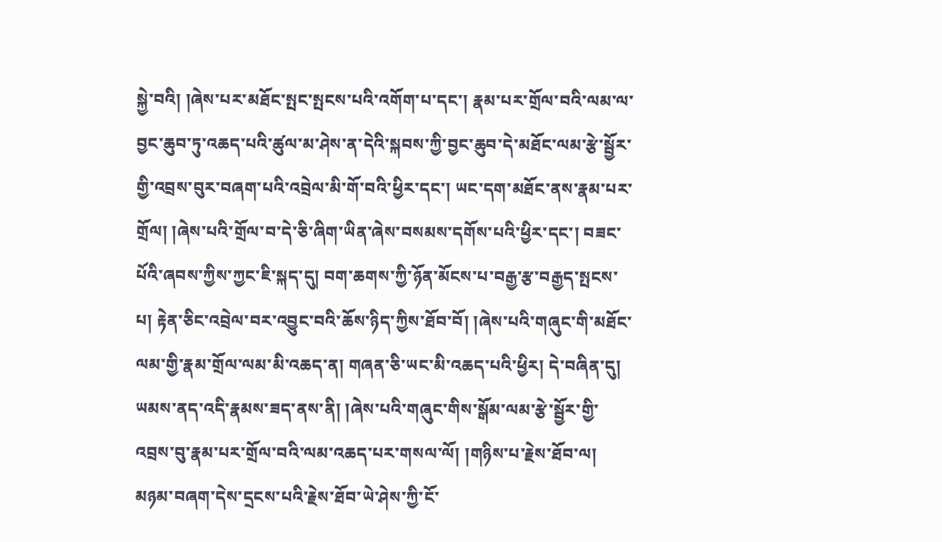སྐྱེ་བའི། །ཞེས་པར་མཐོང་སྤང་སྤངས་པའི་འགོག་པ་དང་། རྣམ་པར་གྲོལ་བའི་ལམ་ལ་བྱང་ཆུབ་ཏུ་འཆད་པའི་ཚུལ་མ་ཤེས་ན་དེའི་སྐབས་ཀྱི་བྱང་ཆུབ་དེ་མཐོང་ལམ་རྩེ་སྦྱོར་གྱི་འབྲས་བུར་བཞག་པའི་འབྲེལ་མི་གོ་བའི་ཕྱིར་དང་། ཡང་དག་མཐོང་ནས་རྣམ་པར་གྲོལ། །ཞེས་པའི་གྲོལ་བ་དེ་ཅི་ཞིག་ཡིན་ཞེས་བསམས་དགོས་པའི་ཕྱིར་དང་། བཟང་པོའི་ཞབས་ཀྱིས་ཀྱང་ཇི་སྐད་དུ། བག་ཆགས་ཀྱི་ཉོན་མོངས་པ་བརྒྱ་རྩ་བརྒྱད་སྤངས་པ། རྟེན་ཅིང་འབྲེལ་བར་འབྱུང་བའི་ཆོས་ཉིད་ཀྱིས་ཐོབ་བོ། །ཞེས་པའི་གཞུང་གི་མཐོང་ལམ་གྱི་རྣམ་གྲོལ་ལམ་མི་འཆད་ན། གཞན་ཅི་ཡང་མི་འཆད་པའི་ཕྱིར། དེ་བཞིན་དུ། ཡམས་ནད་འདི་རྣམས་ཟད་ནས་ནི། །ཞེས་པའི་གཞུང་གིས་སྒོམ་ལམ་རྩེ་སྦྱོར་གྱི་འབྲས་བུ་རྣམ་པར་གྲོལ་བའི་ལམ་འཆད་པར་གསལ་ལོ། །གཉིས་པ་རྗེས་ཐོབ་ལ། མཉམ་བཞག་དེས་དྲངས་པའི་རྗེས་ཐོབ་ཡེ་ཤེས་ཀྱི་ངོ་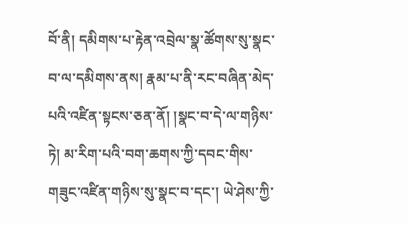བོ་ནི། དམིགས་པ་རྟེན་འབྲེལ་སྣ་ཚོགས་སུ་སྣང་བ་ལ་དམིགས་ནས། རྣམ་པ་ནི་རང་བཞིན་མེད་པའི་འཛིན་སྟངས་ཅན་ནོ། །སྣང་བ་དེ་ལ་གཉིས་ཏེ། མ་རིག་པའི་བག་ཆགས་ཀྱི་དབང་གིས་གཟུང་འཛིན་གཉིས་སུ་སྣང་བ་དང་། ཡེ་ཤེས་ཀྱི་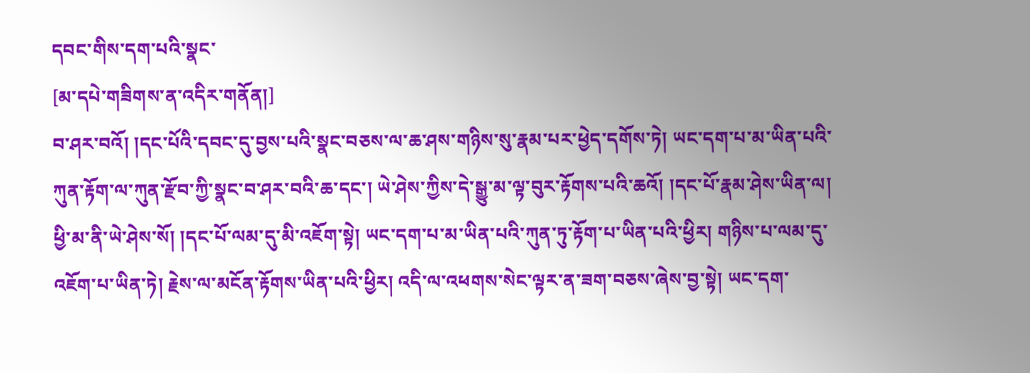དབང་གིས་དག་པའི་སྣང་
[མ་དཔེ་གཟིགས་ན་འདིར་གནོན།]
བ་ཤར་བའོ། །དང་པོའི་དབང་དུ་བྱས་པའི་སྣང་བཅས་ལ་ཆ་ཤས་གཉིས་སུ་རྣམ་པར་ཕྱེད་དགོས་ཏེ། ཡང་དག་པ་མ་ཡིན་པའི་ཀུན་རྟོག་ལ་ཀུན་རྫོབ་ཀྱི་སྣང་བ་ཤར་བའི་ཆ་དང་། ཡེ་ཤེས་ཀྱིས་དེ་སྒྱུ་མ་ལྟ་བུར་རྟོགས་པའི་ཆའོ། །དང་པོ་རྣམ་ཤེས་ཡིན་ལ། ཕྱི་མ་ནི་ཡེ་ཤེས་སོ། །དང་པོ་ལམ་དུ་མི་འཇོག་སྟེ། ཡང་དག་པ་མ་ཡིན་པའི་ཀུན་ཏུ་རྟོག་པ་ཡིན་པའི་ཕྱིར། གཉིས་པ་ལམ་དུ་འཇོག་པ་ཡིན་ཏེ། རྗེས་ལ་མངོན་རྟོགས་ཡིན་པའི་ཕྱིར། འདི་ལ་འཕགས་སེང་ལྟར་ན་ཟག་བཅས་ཞེས་བྱ་སྟེ། ཡང་དག་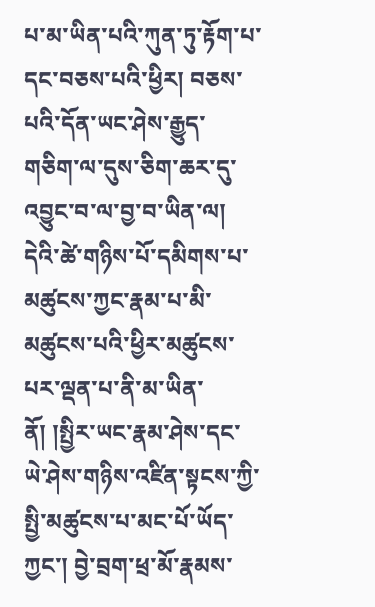པ་མ་ཡིན་པའི་ཀུན་ཏུ་རྟོག་པ་དང་བཅས་པའི་ཕྱིར། བཅས་པའི་དོན་ཡང་ཤེས་རྒྱུད་གཅིག་ལ་དུས་ཅིག་ཆར་དུ་འབྱུང་བ་ལ་བྱ་བ་ཡིན་ལ། དེའི་ཚེ་གཉིས་པོ་དམིགས་པ་མཚུངས་ཀྱང་རྣམ་པ་མི་མཚུངས་པའི་ཕྱིར་མཚུངས་པར་ལྡན་པ་ནི་མ་ཡིན་ནོ། །སྤྱིར་ཡང་རྣམ་ཤེས་དང་ཡེ་ཤེས་གཉིས་འཛིན་སྟངས་ཀྱི་སྤྱི་མཚུངས་པ་མང་པོ་ཡོད་ཀྱང་། བྱེ་བྲག་ཕྲ་མོ་རྣམས་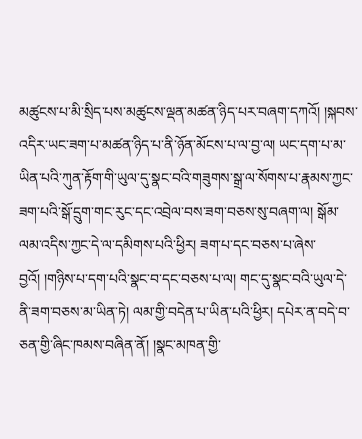མཚུངས་པ་མི་སྲིད་པས་མཚུངས་ལྡན་མཚན་ཉིད་པར་བཞག་དཀའོ། །སྐབས་འདིར་ཡང་ཟག་པ་མཚན་ཉིད་པ་ནི་ཉོན་མོངས་པ་ལ་བྱ་ལ། ཡང་དག་པ་མ་ཡིན་པའི་ཀུན་རྟོག་གི་ཡུལ་དུ་སྣང་བའི་གཟུགས་སྒྲ་ལ་སོགས་པ་རྣམས་ཀྱང་ཟག་པའི་སྒོ་དྲུག་གང་རུང་དང་འབྲེལ་བས་ཟག་བཅས་སུ་བཞག་ལ། སྒོམ་ལམ་འདིས་ཀྱང་དེ་ལ་དམིགས་པའི་ཕྱིར། ཟག་པ་དང་བཅས་པ་ཞེས་བྱའོ། །གཉིས་པ་དག་པའི་སྣང་བ་དང་བཅས་པ་ལ། གང་དུ་སྣང་བའི་ཡུལ་དེ་ནི་ཟག་བཅས་མ་ཡིན་ཏེ། ལམ་གྱི་བདེན་པ་ཡིན་པའི་ཕྱིར། དཔེར་ན་བདེ་བ་ཅན་གྱི་ཞིང་ཁམས་བཞིན་ནོ། །སྣང་མཁན་གྱི་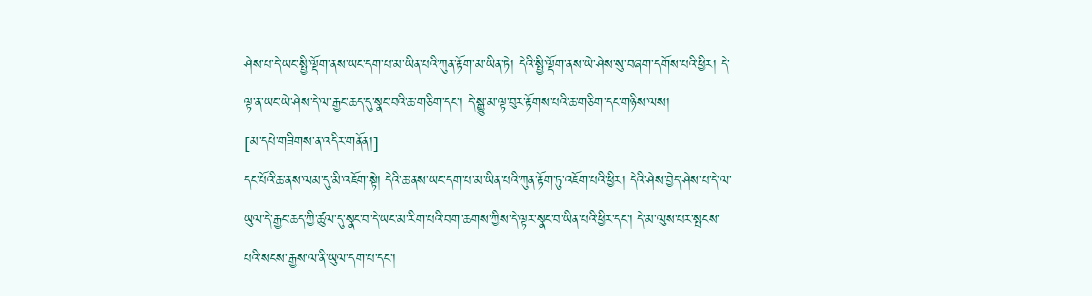ཤེས་པ་དེ་ཡང་སྤྱི་ལྡོག་ནས་ཡང་དག་པ་མ་ཡིན་པའི་ཀུན་རྟོག་མ་ཡིན་ཏེ། དེའི་སྤྱི་ལྡོག་ནས་ཡེ་ཤེས་སུ་བཞག་དགོས་པའི་ཕྱིར། དེ་ལྟ་ན་ཡང་ཡེ་ཤེས་དེ་ལ་རྒྱང་ཆད་དུ་སྣང་བའི་ཆ་གཅིག་དང་། དེ་སྒྱུ་མ་ལྟ་བུར་རྟོགས་པའི་ཆ་གཅིག་དང་གཉིས་ལས།
[མ་དཔེ་གཟིགས་ན་འདིར་གནོན།]
དང་པོའི་ཆ་ནས་ལམ་དུ་མི་འཇོག་སྟེ། དེའི་ཆ་ནས་ཡང་དག་པ་མ་ཡིན་པའི་ཀུན་རྟོག་ཏུ་འཇོག་པའི་ཕྱིར། དེའི་ཤེས་བྱེད་ཤེས་པ་དེ་ལ་ཡུལ་དེ་རྒྱང་ཆད་ཀྱི་ཚུལ་དུ་སྣང་བ་དེ་ཡང་མ་རིག་པའི་བག་ཆགས་ཀྱིས་དེ་ལྟར་སྣང་བ་ཡིན་པའི་ཕྱིར་དང་། དེ་མ་ལུས་པར་སྤངས་པའི་སངས་རྒྱས་ལ་ནི་ཡུལ་དག་པ་དང་།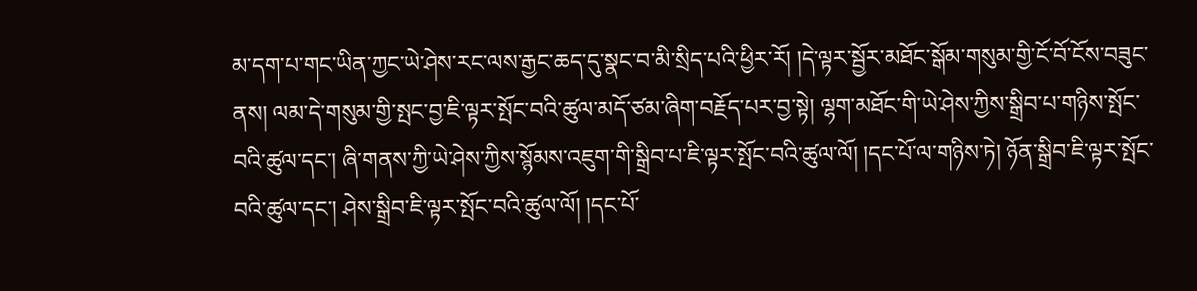མ་དག་པ་གང་ཡིན་ཀྱང་ཡེ་ཤེས་རང་ལས་རྒྱང་ཆད་དུ་སྣང་བ་མི་སྲིད་པའི་ཕྱིར་རོ། །དེ་ལྟར་སྦྱོར་མཐོང་སྒོམ་གསུམ་གྱི་ངོ་བོ་ངོས་བཟུང་ནས། ལམ་དེ་གསུམ་གྱི་སྤང་བྱ་ཇི་ལྟར་སྤོང་བའི་ཚུལ་མདོ་ཙམ་ཞིག་བརྗོད་པར་བྱ་སྟེ། ལྷག་མཐོང་གི་ཡེ་ཤེས་ཀྱིས་སྒྲིབ་པ་གཉིས་སྤོང་བའི་ཚུལ་དང་། ཞི་གནས་ཀྱི་ཡེ་ཤེས་ཀྱིས་སྙོམས་འཇུག་གི་སྒྲིབ་པ་ཇི་ལྟར་སྤོང་བའི་ཚུལ་ལོ། །དང་པོ་ལ་གཉིས་ཏེ། ཉོན་སྒྲིབ་ཇི་ལྟར་སྤོང་བའི་ཚུལ་དང་། ཤེས་སྒྲིབ་ཇི་ལྟར་སྤོང་བའི་ཚུལ་ལོ། །དང་པོ་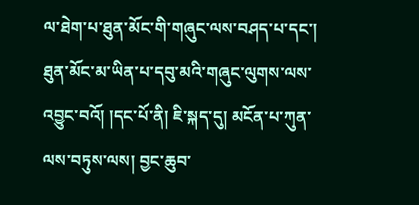ལ་ཐེག་པ་ཐུན་མོང་གི་གཞུང་ལས་བཤད་པ་དང་། ཐུན་མོང་མ་ཡིན་པ་དབུ་མའི་གཞུང་ལུགས་ལས་འབྱུང་བའོ། །དང་པོ་ནི། ཇི་སྐད་དུ། མངོན་པ་ཀུན་ལས་བཏུས་ལས། བྱང་ཆུབ་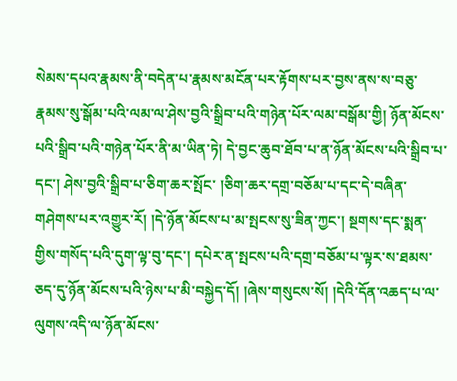སེམས་དཔའ་རྣམས་ནི་བདེན་པ་རྣམས་མངོན་པར་རྟོགས་པར་བྱས་ནས་ས་བཅུ་རྣམས་སུ་སྒོམ་པའི་ལམ་ལ་ཤེས་བྱའི་སྒྲིབ་པའི་གཉེན་པོར་ལམ་བསྒོམ་གྱི། ཉོན་མོངས་པའི་སྒྲིབ་པའི་གཉེན་པོར་ནི་མ་ཡིན་ཏེ། དེ་བྱང་ཆུབ་ཐོབ་པ་ན་ཉོན་མོངས་པའི་སྒྲིབ་པ་དང་། ཤེས་བྱའི་སྒྲིབ་པ་ཅིག་ཆར་སྤོང་ །ཅིག་ཆར་དགྲ་བཅོམ་པ་དང་དེ་བཞིན་གཤེགས་པར་འགྱུར་རོ། །དེ་ཉོན་མོངས་པ་མ་སྤངས་སུ་ཟིན་ཀྱང་། སྔགས་དང་སྨན་གྱིས་གསོད་པའི་དུག་ལྟ་བུ་དང་། དཔེར་ན་སྤངས་པའི་དགྲ་བཅོམ་པ་ལྟར་ས་ཐམས་ཅད་དུ་ཉོན་མོངས་པའི་ཉེས་པ་མི་བསྐྱེད་དོ། །ཞེས་གསུངས་སོ། །དེའི་དོན་འཆད་པ་ལ་ལུགས་འདི་ལ་ཉོན་མོངས་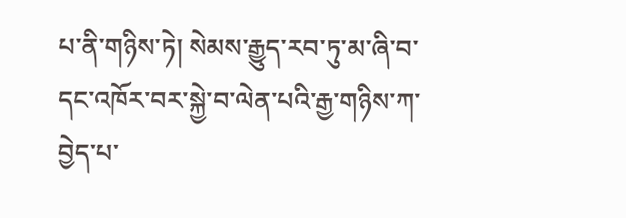པ་ནི་གཉིས་ཏེ། སེམས་རྒྱུད་རབ་ཏུ་མ་ཞི་བ་དང་འཁོར་བར་སྐྱེ་བ་ལེན་པའི་རྒྱ་གཉིས་ཀ་བྱེད་པ་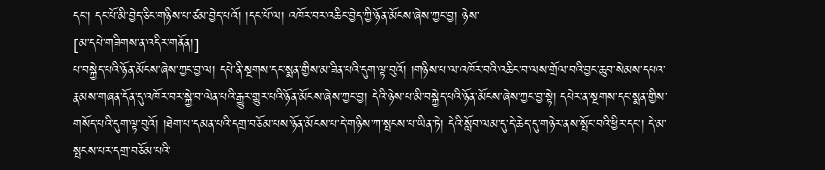དང་། དང་པོ་མི་བྱེད་ཅིང་གཉིས་པ་ཙམ་བྱེད་པའོ། །དང་པོ་ལ། འཁོར་བར་འཆིང་བྱེད་ཀྱི་ཉོན་མོངས་ཞེས་ཀྱང་བྱ། ཉེས་
[མ་དཔེ་གཟིགས་ན་འདིར་གནོན།]
པ་བསྐྱེད་པའི་ཉོན་མོངས་ཞེས་ཀྱང་བྱ་ལ། དཔེ་ནི་སྔགས་དང་སྨན་གྱིས་མ་ཟིན་པའི་དུག་ལྟ་བུའོ། །གཉིས་པ་ལ་འཁོར་བའི་འཆིང་བ་ལས་གྲོལ་བའི་བྱང་ཆུབ་སེམས་དཔའ་རྣམས་གཞན་དོན་དུ་འཁོར་བར་སྐྱེ་བ་ལེན་པའི་རྒྱུར་གྱུར་པའི་ཉོན་མོངས་ཞེས་ཀྱང་བྱ། དེའི་ཉེས་པ་མི་བསྐྱེད་པའི་ཉོན་མོངས་ཞེས་ཀྱང་བྱ་སྟེ། དཔེར་ན་སྔགས་དང་སྨན་གྱིས་གསོད་པའི་དུག་ལྟ་བུའོ། །ཐེག་པ་དམན་པའི་དགྲ་བཅོམ་པས་ཉོན་མོངས་པ་དེ་གཉིས་ཀ་སྤངས་པ་ཡིན་ཏེ། དེའི་སློབ་ལམ་དུ་དེ་ཆེད་དུ་གཉེར་ནས་སྤོང་བའི་ཕྱིར་དང་། དེ་མ་སྤངས་པར་དགྲ་བཅོམ་པའི་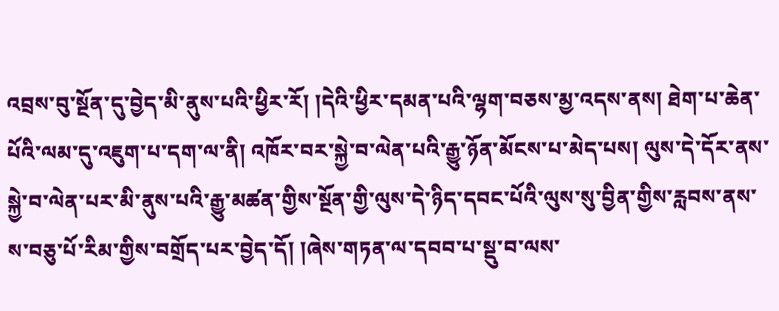འབྲས་བུ་སྔོན་དུ་བྱེད་མི་ནུས་པའི་ཕྱིར་རོ། །དེའི་ཕྱིར་དམན་པའི་ལྷག་བཅས་མྱ་འདས་ནས། ཐེག་པ་ཆེན་པོའི་ལམ་དུ་འཇུག་པ་དག་ལ་ནི། འཁོར་བར་སྐྱེ་བ་ལེན་པའི་རྒྱུ་ཉོན་མོངས་པ་མེད་པས། ལུས་དེ་དོར་ནས་སྐྱེ་བ་ལེན་པར་མི་ནུས་པའི་རྒྱུ་མཚན་གྱིས་སྔོན་གྱི་ལུས་དེ་ཉིད་དབང་པོའི་ལུས་སུ་བྱིན་གྱིས་རླབས་ནས་ས་བཅུ་པོ་རིམ་གྱིས་བགྲོད་པར་བྱེད་དོ། །ཞེས་གཏན་ལ་དབབ་པ་སྡུ་བ་ལས་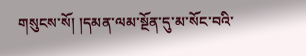གསུངས་སོ། །དམན་ལམ་སྔོན་དུ་མ་སོང་བའི་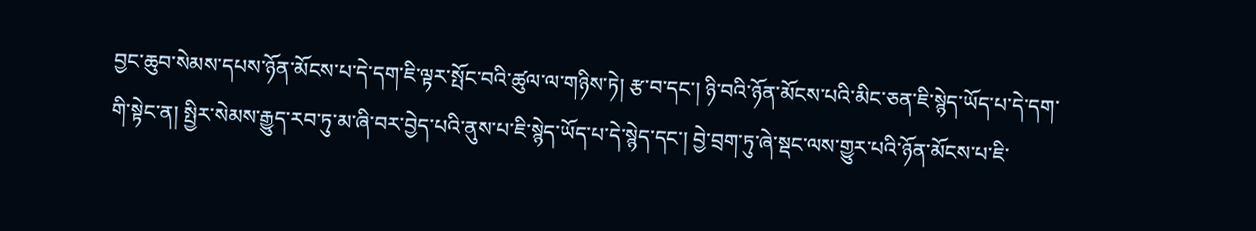བྱང་ཆུབ་སེམས་དཔས་ཉོན་མོངས་པ་དེ་དག་ཇི་ལྟར་སྤོང་བའི་ཚུལ་ལ་གཉིས་ཏེ། རྩ་བ་དང་། ཉི་བའི་ཉོན་མོངས་པའི་མིང་ཅན་ཇི་སྙེད་ཡོད་པ་དེ་དག་གི་སྟེང་ན། སྤྱིར་སེམས་རྒྱུད་རབ་ཏུ་མ་ཞི་བར་བྱེད་པའི་ནུས་པ་ཇི་སྙེད་ཡོད་པ་དེ་སྙེད་དང་། བྱེ་བྲག་ཏུ་ཞེ་སྡང་ལས་གྱུར་པའི་ཉོན་མོངས་པ་ཇི་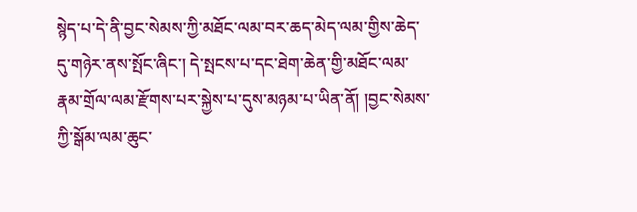སྙེད་པ་དེ་ནི་བྱང་སེམས་ཀྱི་མཐོང་ལམ་བར་ཆད་མེད་ལམ་གྱིས་ཆེད་དུ་གཉེར་ནས་སྤོང་ཞིང་། དེ་སྤངས་པ་དང་ཐེག་ཆེན་གྱི་མཐོང་ལམ་རྣམ་གྲོལ་ལམ་རྫོགས་པར་སྐྱེས་པ་དུས་མཉམ་པ་ཡིན་ནོ། །བྱང་སེམས་ཀྱི་སྒོམ་ལམ་ཆུང་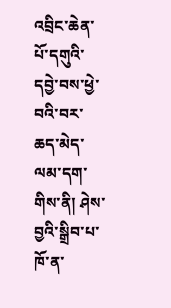འབྲིང་ཆེན་པོ་དགུའི་དབྱེ་བས་ཕྱེ་བའི་བར་ཆད་མེད་ལམ་དག་གིས་ནི། ཤེས་བྱའི་སྒྲིབ་པ་ཁོ་ན་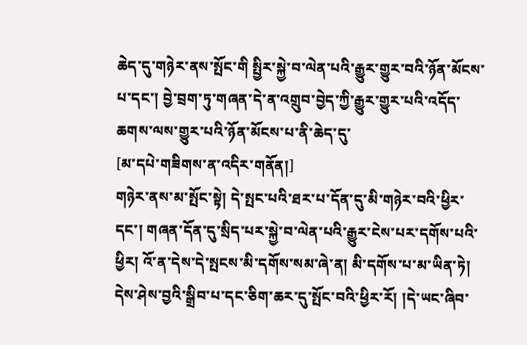ཆེད་དུ་གཉེར་ནས་སྤོང་གི སྤྱིར་སྐྱེ་བ་ལེན་པའི་རྒྱུར་གྱུར་བའི་ཉོན་མོངས་པ་དང་། བྱེ་བྲག་ཏུ་གཞན་དེ་ན་འགྲུབ་བྱེད་ཀྱི་རྒྱུར་གྱུར་པའི་འདོད་ཆགས་ལས་གྱུར་པའི་ཉོན་མོངས་པ་ནི་ཆེད་དུ་
[མ་དཔེ་གཟིགས་ན་འདིར་གནོན།]
གཉེར་ནས་མ་སྤོང་སྟེ། དེ་སྤང་པའི་ཐར་པ་དོན་དུ་མི་གཉེར་བའི་ཕྱིར་དང་། གཞན་དོན་དུ་སྲིད་པར་སྐྱེ་བ་ལེན་པའི་རྒྱུར་ངེས་པར་དགོས་པའི་ཕྱིར། འོ་ན་དེས་དེ་སྤངས་མི་དགོས་སམ་ཞེ་ན། མི་དགོས་པ་མ་ཡིན་ཏེ། དེས་ཤེས་བྱའི་སྒྲིབ་པ་དང་ཅིག་ཆར་དུ་སྤོང་བའི་ཕྱིར་རོ། །དེ་ཡང་ཞིབ་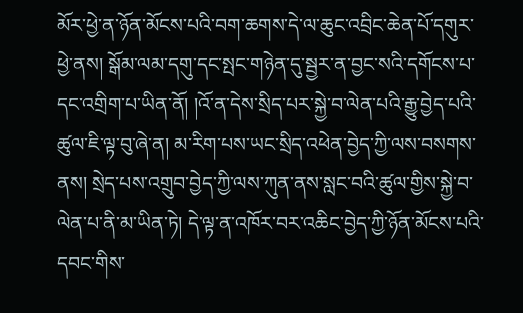མོར་ཕྱེ་ན་ཉོན་མོངས་པའི་བག་ཆགས་དེ་ལ་ཆུང་འབྲིང་ཆེན་པོ་དགུར་ཕྱེ་ནས། སྒོམ་ལམ་དགུ་དང་སྤང་གཉེན་དུ་སྦྱར་ན་བྱང་སའི་དགོངས་པ་དང་འགྲིག་པ་ཡིན་ནོ། །འོ་ན་དེས་སྲིད་པར་སྐྱེ་བ་ལེན་པའི་རྒྱུ་བྱེད་པའི་ཚུལ་ཇི་ལྟ་བུ་ཞེ་ན། མ་རིག་པས་ཡང་སྲིད་འཕེན་བྱེད་ཀྱི་ལས་བསགས་ནས། སྲེད་པས་འགྲུབ་བྱེད་ཀྱི་ལས་ཀུན་ནས་སླང་བའི་ཚུལ་གྱིས་སྐྱེ་བ་ལེན་པ་ནི་མ་ཡིན་ཏེ། དེ་ལྟ་ན་འཁོར་བར་འཆིང་བྱེད་ཀྱི་ཉོན་མོངས་པའི་དབང་གིས་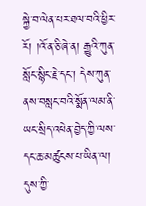སྐྱེ་བ་ལེན་པར་ཐལ་བའི་ཕྱིར་རོ། །འོ་ན་ཅི་ཞེ་ན། རྒྱུའི་ཀུན་སློང་སྙིང་རྗེ་དང་། དེས་ཀུན་ནས་བསླང་བའི་སྨོན་ལམ་ནི་ཡང་སྲིད་འཕེན་བྱེད་ཀྱི་ལས་དང་ཆ་མཚུངས་པ་ཡིན་ལ། དུས་ཀྱི་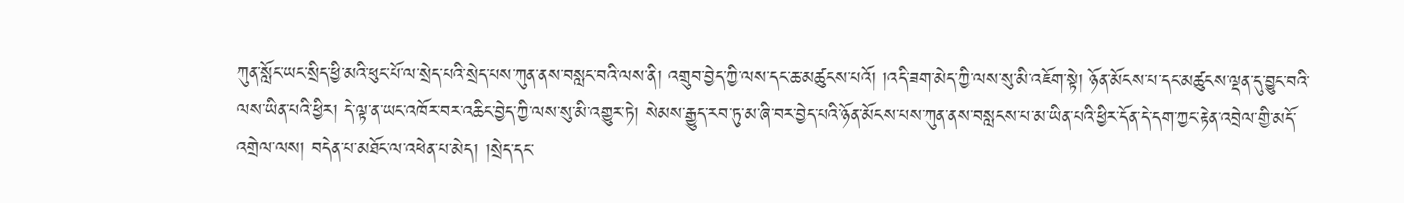ཀུན་སློང་ཡང་སྲིད་ཕྱི་མའི་ཕུང་པོ་ལ་སྲེད་པའི་སྲེད་པས་ཀུན་ནས་བསླང་བའི་ལས་ནི། འགྲུབ་བྱེད་ཀྱི་ལས་དང་ཆ་མཚུངས་པའོ། །འདི་ཟག་མེད་ཀྱི་ལས་སུ་མི་འཇོག་སྟེ། ཉོན་མོངས་པ་དང་མཚུངས་ལྡན་དུ་བྱུང་བའི་ལས་ཡིན་པའི་ཕྱིར། དེ་ལྟ་ན་ཡང་འཁོར་བར་འཆིང་བྱེད་ཀྱི་ལས་སུ་མི་འགྱུར་ཏེ། སེམས་རྒྱུད་རབ་ཏུ་མ་ཞི་བར་བྱེད་པའི་ཉོན་མོངས་པས་ཀུན་ནས་བསླངས་པ་མ་ཡིན་པའི་ཕྱིར་དོན་དེ་དག་ཀྱང་རྟེན་འབྲེལ་གྱི་མདོ་འགྲེལ་ལས། བདེན་པ་མཐོང་ལ་འཕེན་པ་མེད། །སྲེད་དང་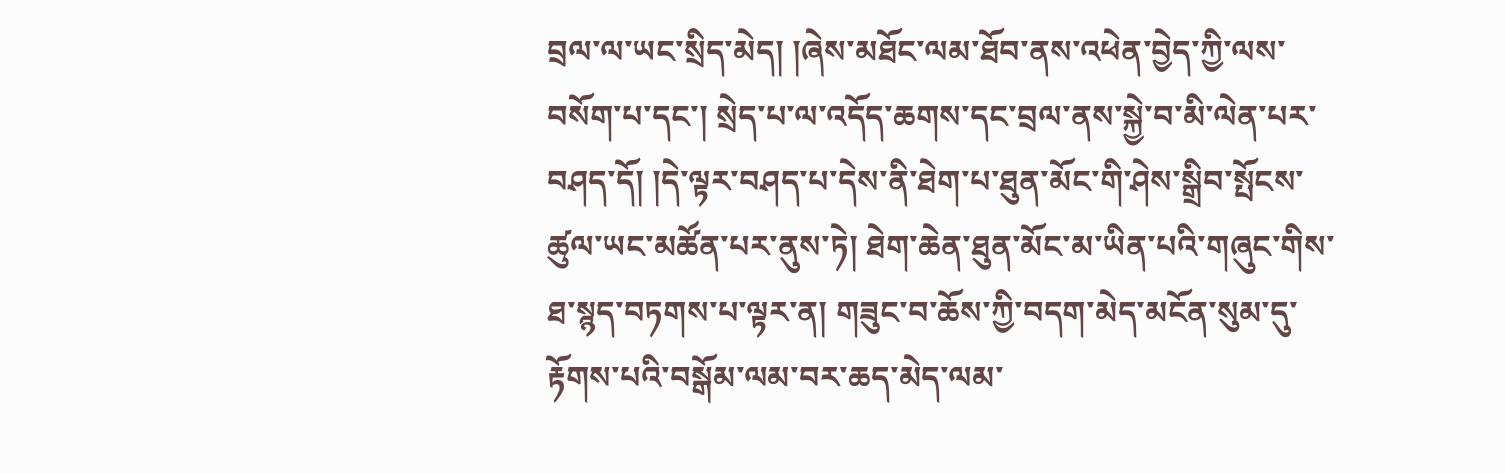བྲལ་ལ་ཡང་སྲིད་མེད། །ཞེས་མཐོང་ལམ་ཐོབ་ནས་འཕེན་བྱེད་ཀྱི་ལས་བསོག་པ་དང་། སྲེད་པ་ལ་འདོད་ཆགས་དང་བྲལ་ནས་སྐྱེ་བ་མི་ལེན་པར་བཤད་དོ། །དེ་ལྟར་བཤད་པ་དེས་ནི་ཐེག་པ་ཐུན་མོང་གི་ཤེས་སྒྲིབ་སྤོངས་ཚུལ་ཡང་མཚོན་པར་ནུས་ཏེ། ཐེག་ཆེན་ཐུན་མོང་མ་ཡིན་པའི་གཞུང་གིས་ཐ་སྙད་བཏགས་པ་ལྟར་ན། གཟུང་བ་ཆོས་ཀྱི་བདག་མེད་མངོན་སུམ་དུ་རྟོགས་པའི་བསྒོམ་ལམ་བར་ཆད་མེད་ལམ་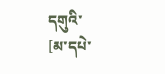དགུའི་
[མ་དཔེ་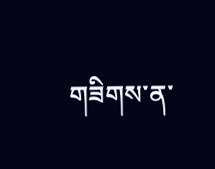གཟིགས་ན་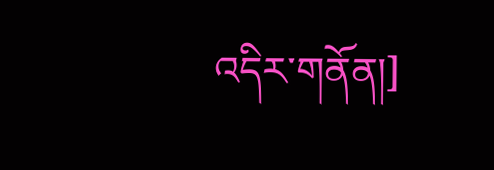འདིར་གནོན།]